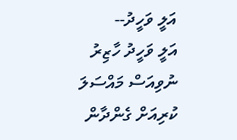އަލީ ވަހީދު--
އަލީ ވަހީދު ހާޒިރު ނުވިއަސް މައްސަލަ ކުރިއަށް ގެންދާން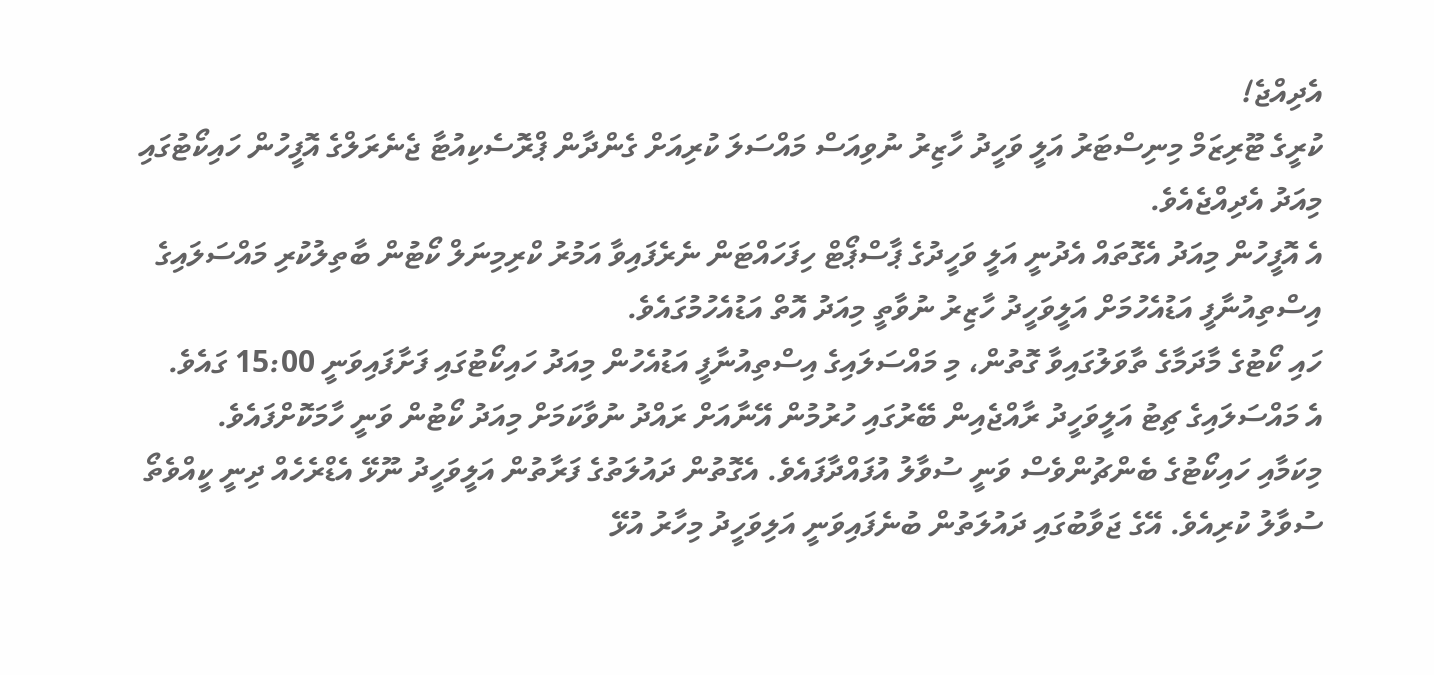އެދިއްޖެ!
ކުރީގެ ޓޫރިޒަމް މިނިސްޓަރު އަލީ ވަހީދު ހާޒިރު ނުވިއަސް މައްސަލަ ކުރިއަށް ގެންދާން ޕްރޮސެކިއުޓާ ޖެނެރަލްގެ އޮފީހުން ހައިކޯޓުގައި މިއަދު އެދިއްޖެއެވެ.
އެ އޮފީހުން މިއަދު އެގޮތައް އެދުނީ އަލީ ވަހީދުގެ ޕާސްޕޯޓް ހިފަހައްޓަން ނެރެފައިވާ އަމުރު ކްރިމިނަލް ކޯޓުން ބާތިލުކުރި މައްސަލައިގެ އިސްތިއުނާފީ އަޑުއެހުމަށް އަލީވަހީދު ހާޒިރު ނުވާތީ މިއަދު އޮތް އަޑުއެހުމުގައެވެ.
ހައި ކޯޓުގެ މާދަމާގެ ތާވަލުގައިވާ ގޮތުން، މި މައްސަލައިގެ އިސްތިއުނާފީ އަޑުއެހުން މިއަދު ހައިކޯޓުގައި ފަށާފައިވަނީ 15:00 ގައެވެ.
އެ މައްސަލައިގެ ޗިޓު އަލީވަހީދު ރާއްޖެއިން ބޭރުގައި ހުރުމުން އޭނާއަށް ރައްދު ނުވާކަމަށް މިއަދު ކޯޓުން ވަނީ ހާމަކޮށްފައެވެ.
މިކަމާއި ހައިކޯޓުގެ ބެންޗުންވެސް ވަނީ ސުވާލު އުފައްދާފައެވެ. އެގޮތުން ދައުލަތުގެ ފަރާތުން އަލީވަހީދު ނޫޅޭ އެޑްރެހެއް ދިނީ ކީއްވެތޯ ސުވާލު ކުރިއެވެ. އޭގެ ޖަވާބުގައި ދައުލަތުން ބުނެފައިވަނީ އަލިވަހީދު މިހާރު އުޅޭ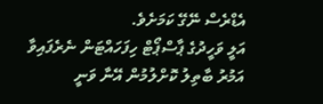އެޑްރެސް ނޭގޭ ކަމަށެވެ.
އަލީ ވަހީދުގެ ޕާސްޕޯޓް ހިފަހައްޓަން ނެރެފައިވާ އަމުރު ބާތިލު ކޮށްލުމުން އޭނާ ވަނީ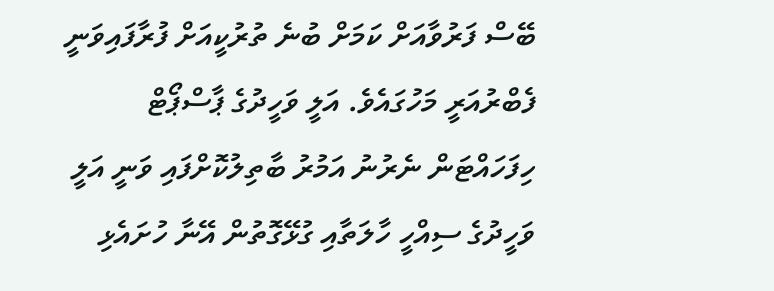ބޭސް ފަރުވާއަށް ކަމަށް ބުނެ ތުރުކީއަށް ފުރާފައިވަނީ ފެބްރުއަރީ މަހުގައެވެ. އަލީ ވަހީދުގެ ޕާސްޕޯޓް ހިފަހައްޓަން ނެރުނު އަމުރު ބާތިލުކޮށްފައި ވަނީ އަލީ ވަހީދުގެ ސިއްހީ ހާލަތާއި ގުޅޭގޮތުން އޭނާ ހުށައެޅި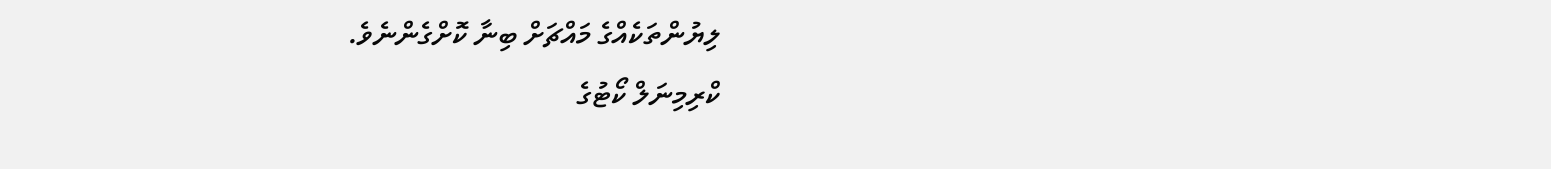ލިޔުންތަކެއްގެ މައްޗަށް ބިނާ ކޮށްގެންނެވެ.
ކްރިމިނަލް ކޯޓުގެ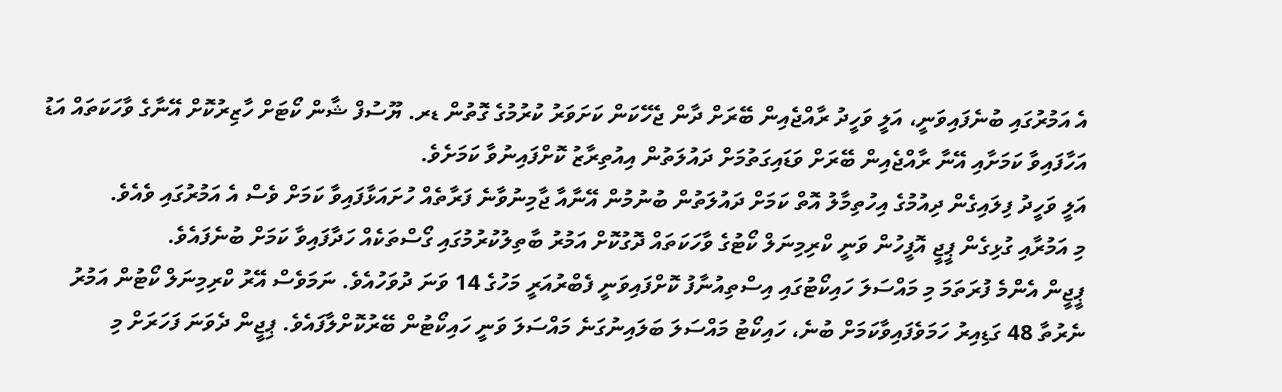އެ އަމުރުގައި ބުނެފައިވަނީ، އަލީ ވަހީދު ރާއްޖެއިން ބޭރަށް ދާން ޖެހޭކަން ކަށަވަރު ކުރުމުގެ ގޮތުން ޑރ. ޔޫސުފް ޝާން ކޯޓަށް ހާޒިރުކޮށް އޭނާގެ ވާހަކަތައް އަޑު އަހާފައިވާ ކަމަށާއި އޭނާ ރާއްޖެއިން ބޭރަށް ވަޑައިގަތުމަށް ދައުލަތުން އިއުތިރާޒު ކޮށްފައިނުވާ ކަމަށެވެ.
އަލީ ވަހީދު ފިލައިގެން ދިއުމުގެ އިހުތިމާލު އޮތް ކަމަށް ދައުލަތުން ބުނުމުން އޭނާއާ ޖާމިނުވާނެ ފަރާތެއް ހުށައަޅާފައިވާ ކަމަށް ވެސް އެ އަމުރުގައި ވެއެވެ.
މި އަމުރާއި ގުޅިގެން ޕީޖީ އޮފީހުން ވަނީ ކްރިމިނަލް ކޯޓުގެ ވާހަކަތައް ދޮގުކޮށް އަމުރު ބާތިލުކުރުމުގައި ގޯސްތަކެއް ހަދާފައިވާ ކަމަށް ބުނެފައެވެ.
ޕީޖީން އެންމެ ފުރަތަމަ މި މައްސަލަ ހައިކޯޓުގައި އިސްތިއުނާފު ކޮށްފައިވަނީ ފެބްރުއަރީ މަހުގެ 14 ވަނަ ދުވަހުއެވެ. ނަމަވެސް އޭރު ކްރިމިނަލް ކޯޓުން އަމުރު ނެރުތާ 48 ގަޑިއިރު ހަމަވެފައިވާކަމަށް ބުނެ، ހައިކޯޓު މައްސަލަ ބަލައިނުގަނެ މައްސަލަ ވަނީ ހައިކޯޓުން ބޭރުކޮށްލާފައެވެ. ޕިޖީން ދެވަނަ ފަހަރަށް މި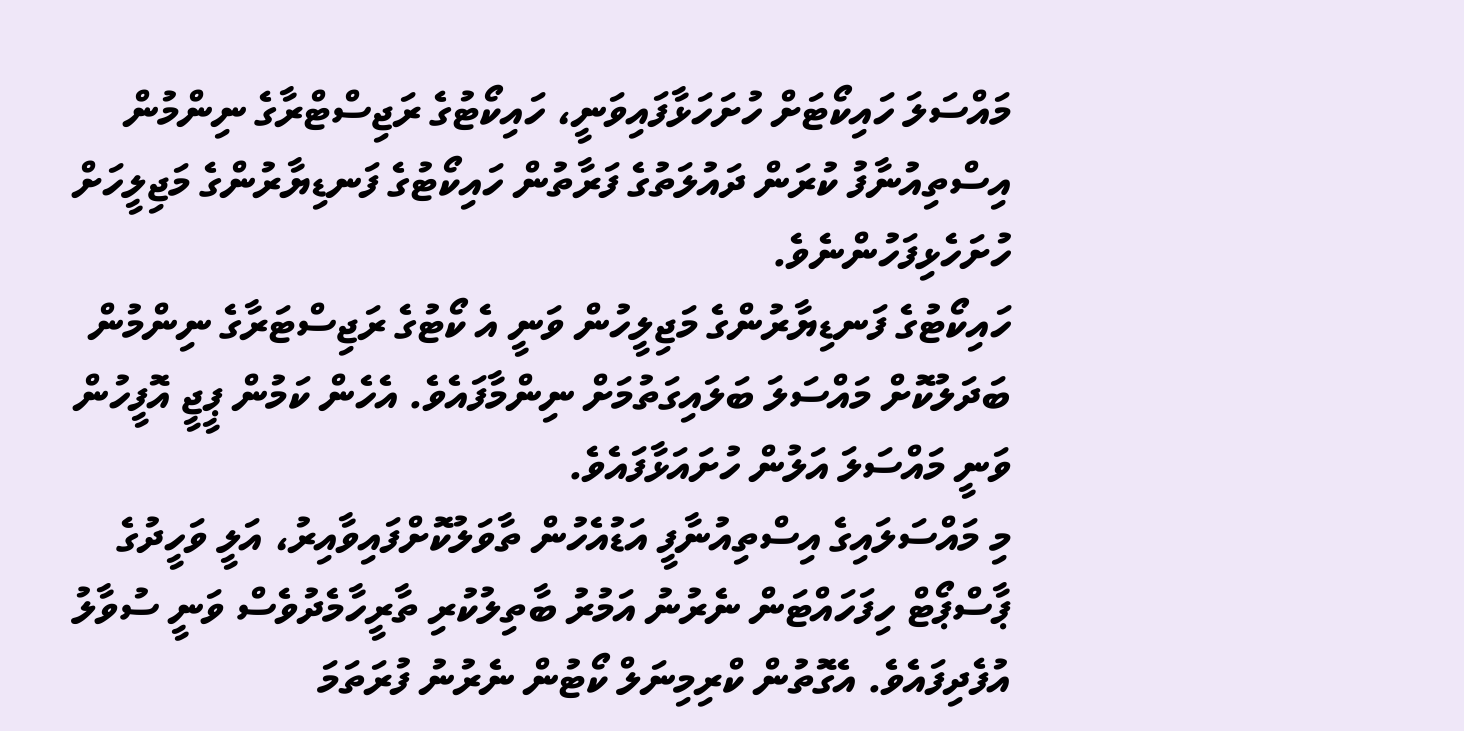މައްސަލަ ހައިކޯޓަށް ހުށަހަޅާފައިވަނީ، ހައިކޯޓުގެ ރަޖިސްޓްރާގެ ނިންމުން އިސްތިއުނާފު ކުރަން ދައުލަތުގެ ފަރާތުން ހައިކޯޓުގެ ފަނޑިޔާރުންގެ މަޖިލީހަށް ހުށަހެޅިފަހުންނެވެ.
ހައިކޯޓުގެ ފަނޑިޔާރުންގެ މަޖިލީހުން ވަނީ އެ ކޯޓުގެ ރަޖިސްޓަރާގެ ނިންމުން ބަދަލުކޮށް މައްސަލަ ބަލައިގަތުމަށް ނިންމާފައެވެ. އެހެން ކަމުން ޕީޖީ އޮފީހުން ވަނީ މައްސަލަ އަލުން ހުށައަޅާފައެވެ.
މި މައްސަލައިގެ އިސްތިއުނާފީ އަޑުއެހުން ތާވަލުކޮށްފައިވާއިރު، އަލީ ވަހީދުގެ ޕާސްޕޯޓް ހިފަހައްޓަން ނެރުނު އަމުރު ބާތިލުކުރި ތާރީހާމެދުވެސް ވަނީ ސުވާލު އުފެދިފައެވެ. އެގޮތުން ކްރިމިނަލް ކޯޓުން ނެރުނު ފުރަތަމަ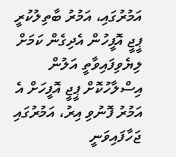އަމުރުގައި، އަމުރު ބާތިލުކުރީ ޕީޖީ އޮފީހުން އެދިގެން ކަމަށް ލިޔެވިފައިވާތީ އަލުން އިސްލާހުކޮށް ޕީޖީ އޮފީހަށް އެ އަމުރު ފޮނުވި އިރު، އަމުރުގައި ޖަހާފައިވަނީ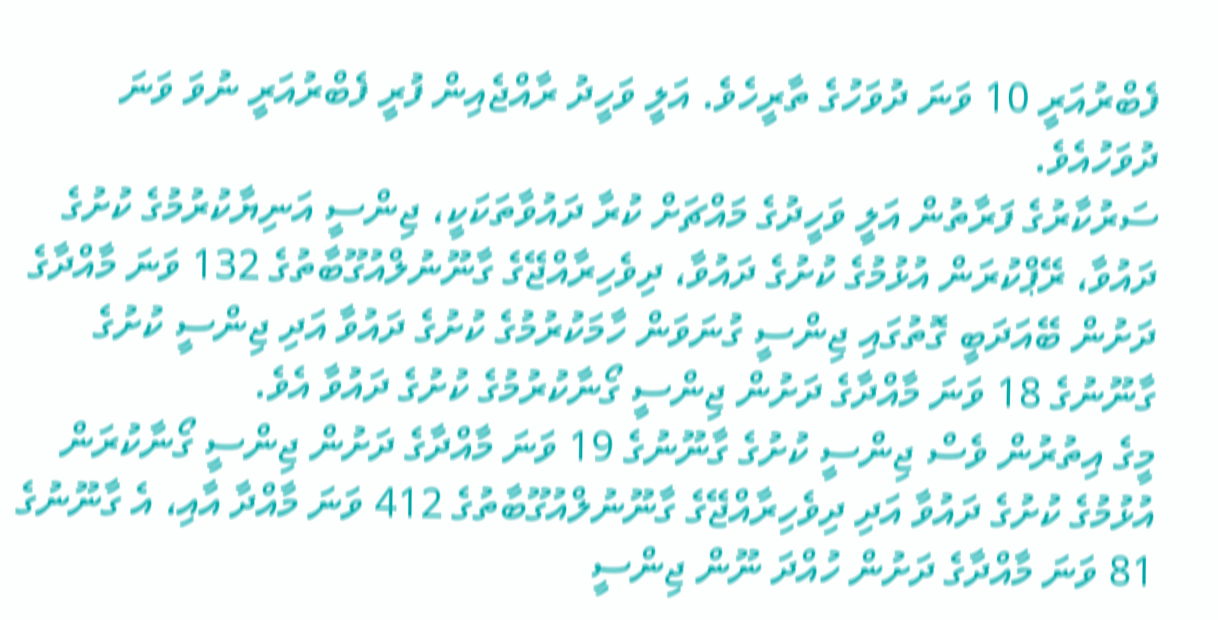ފެބްރުއަރީ 10 ވަނަ ދުވަހުގެ ތާރީހެވެ. އަލީ ވަހީދު ރާއްޖެއިން ފުރީ ފެބްރުއަރީ ނުވަ ވަނަ ދުވަހުއެވެ.
ސަރުކާރުގެ ފަރާތުން އަލީ ވަހީދުގެ މައްޗަށް ކުރާ ދައުވާތަކަކީ، ޖިންސީ އަނިޔާކުރުމުގެ ކުށުގެ ދައުވާ، ރޭޕްކުރަން އުޅުމުގެ ކުށުގެ ދައުވާ، ދިވެހިރާއްޖޭގެ ގާނޫނުލްއުގޫބާތުގެ 132 ވަނަ މާއްދާގެ ދަށުން ބޭއަދަބީ ގޮތުގައި ޖިންސީ ގުނަވަން ހާމަކުރުމުގެ ކުށުގެ ދައުވާ އަދި ޖިންސީ ކުށުގެ ގާނޫނުގެ 18 ވަނަ މާއްދާގެ ދަށުން ޖިންސީ ގޯނާކުރުމުގެ ކުށުގެ ދައުވާ އެވެ.
މީގެ އިތުރުން ވެސް ޖިންސީ ކުށުގެ ގާނޫނުގެ 19 ވަނަ މާއްދާގެ ދަށުން ޖިންސީ ގޯނާކުރަން އުޅުމުގެ ކުށުގެ ދައުވާ އަދި ދިވެހިރާއްޖޭގެ ގާނޫނުލްއުގޫބާތުގެ 412 ވަނަ މާއްދާ އާއި، އެ ގާނޫނުގެ 81 ވަނަ މާއްދާގެ ދަށުން ހުއްދަ ނޫން ޖިންސީ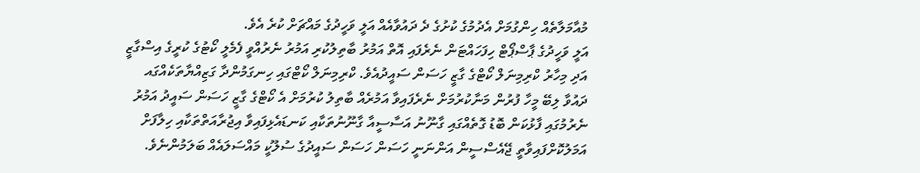މުއާމަލާތެއް ހިންގުމަށް އެދުމުގެ ކުށުގެ ދެ ދައުވާއެއް އަލީ ވަހީދުގެ މައްޗަށް ކުރެ އެވެ.
އަލީ ވަހީދުގެ ޕާސްޕޯޓް ހިފަހައްޓަން ނެރެފައި އޮތް އަމުރު ބާތިލުކުރި އަމުރު ނެރުއްވީ ފެމެލީ ކޯޓުގެ ކުރީގެ އިސްގާޒީ އަދި މިހާރު ކްރިމިނަލް ކޯޓްގެ ގާޒީ ހަސަން ސައީދުއެވެ. ކްރިމިނަލް ކޯޓްގައި ހިނގަމުންދާ ގަޒިއްޔާތަކެއްގައ ދައުވާ ލިބޭ މީހާ ފުރުން މަނާކުރުމަށް ނެރެފައިވާ އަމުރެއް ބާތިލު ކުރުމަށް އެ ކޯޓްގެ ގާޒީ ހަސަން ސައީދު އަމުރު ނެރުމުގައި ފާޅުކަން ބޮޑު ގޮތެއްގައި ގާނޫނު އަސާސީއާ ގާނޫނުތަކާއި ކަނޑައެޅިފައިވާ އިޖުރާއަތްތަކާއި ހިލާފަށް އަމަލުކޮށްފައިވާތީ ޖޭއެސްސީން އަންނަނީ ހަސަން ހަސަން ސައީދުގެ ސުލޫކީ މައްސަލައެއް ބަލަމުންނެވެ.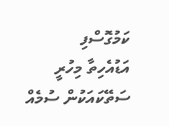ކަމުގޮސްފި
އަޑުއެހިތާ މިހުރީ
ސަތޭކައަކުން ސުމެއް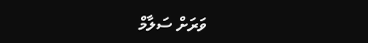ވަރަށް ސަލާމް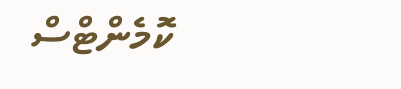ކޮމެންޓްސް